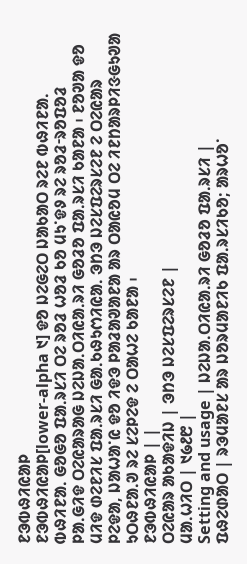ᱱᱳᱵᱷᱤᱭᱟᱞ
ᱱᱳᱵᱷᱤᱭᱟᱞ[lower-alpha ᱑] ᱫᱚ ᱡᱮᱜᱮᱛ ᱡᱟᱠᱟᱛ ᱨᱮᱱ ᱵᱷᱤᱱᱟᱹ ᱵᱷᱤᱱᱟᱹ ᱜᱚᱜᱚ ᱯᱟᱹᱨᱥᱤ ᱛᱮ ᱨᱚᱲ ᱦᱚᱲ ᱠᱚ ᱢᱩᱸᱫᱽ ᱨᱮ ᱨᱚᱲᱼᱨᱚᱯᱚᱲ ᱞᱟᱹᱜᱤᱫ ᱛᱮᱭᱟᱨᱟᱜ ᱡᱮᱡᱟᱹᱛᱤᱭᱟᱹᱨᱤ ᱜᱚᱲᱚ ᱯᱟᱹᱨᱥᱤ ᱠᱟᱱᱟ ᱾ ᱱᱚᱣᱟ ᱫᱚ ᱢᱤᱫ ᱰᱮᱱᱤᱥ ᱯᱟᱹᱨᱥᱤ ᱜᱟᱹᱠᱷᱩᱬᱤᱭᱟᱹ ᱳᱴᱳ ᱡᱮᱥᱯᱮᱨᱥᱮᱱ ᱮ ᱛᱮᱭᱟᱨ ᱞᱮᱫᱟ, ᱡᱟᱦᱟᱸᱭ ᱫᱚ ᱤᱫᱳ ᱞᱟᱲᱟᱣᱟᱱᱟ ᱟᱨ ᱛᱟᱭᱚᱢ ᱛᱮ ᱤᱱᱴᱟᱨᱞᱤᱝᱜᱩᱣᱟ ᱩᱛᱷᱱᱟᱹᱣ ᱨᱮ ᱥᱮᱞᱮᱫ ᱮ ᱛᱟᱦᱮ ᱠᱟᱱᱟ ᱾
ᱱᱳᱵᱷᱤᱭᱟᱞ | |
ᱛᱮᱭᱟᱨ ᱟᱠᱟᱫᱤᱡ | ᱳᱴᱳ ᱡᱮᱥᱯᱮᱨᱥᱮᱱ |
ᱢᱟᱹᱦᱤᱛ | ᱑᱙᱒᱘ |
Setting and usage | ᱡᱮᱡᱟᱹᱛᱤᱭᱟᱹᱨᱤ ᱜᱚᱲᱚ ᱯᱟᱹᱨᱥᱤ |
ᱯᱷᱮᱰᱟᱛ | ᱨᱳᱢᱟᱱᱥ ᱟᱨ ᱡᱚᱨᱢᱟᱱᱤᱠ ᱯᱟᱹᱨᱥᱤᱠᱚ; ᱟᱨᱦᱚᱸ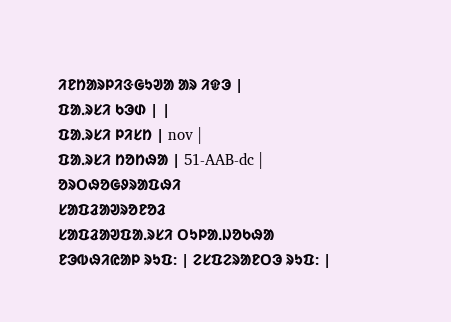ᱤᱱᱴᱟᱨᱞᱤᱝᱜᱩᱣᱟ ᱟᱨ ᱤᱫᱳ |
ᱯᱟᱹᱨᱥᱤ ᱠᱳᱰ | |
ᱯᱟᱹᱨᱥᱤ ᱞᱤᱥᱴ | nov |
ᱯᱟᱹᱨᱥᱤ ᱴᱚᱴᱷᱟ | 51-AAB-dc |
ᱚᱨᱛᱷᱚᱜᱽᱨᱟᱯᱷᱤ
ᱥᱟᱯᱲᱟᱣᱨᱚᱱᱚᱲ
ᱥᱟᱯᱲᱟᱣᱯᱟᱹᱨᱥᱤ ᱛᱩᱞᱟᱹᱡᱚᱠᱷᱟ
ᱱᱳᱵᱷᱤᱭᱟᱞ ᱨᱩᱯ: | ᱮᱥᱯᱮᱨᱟᱱᱛᱳ ᱨᱩᱯ: |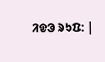ᱤᱫᱳ ᱨᱩᱯ: |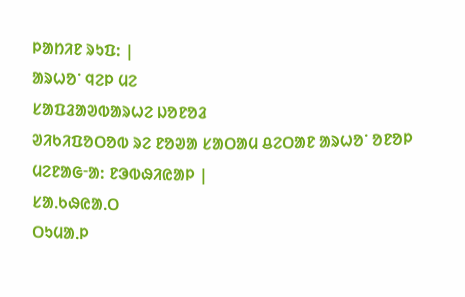ᱞᱟᱴᱤᱱ ᱨᱩᱯ: |
ᱟᱨᱦᱚᱸ ᱧᱮᱞ ᱢᱮ
ᱥᱟᱯᱲᱟᱣᱵᱟᱨᱦᱮ ᱡᱚᱱᱚᱲ
ᱣᱤᱠᱤᱯᱚᱛᱚᱵ ᱨᱮ ᱱᱚᱣᱟ ᱥᱟᱛᱟᱢ ᱪᱮᱛᱟᱱ ᱟᱨᱦᱚᱸ ᱚᱱᱚᱞ ᱢᱮᱱᱟᱜᱼᱟ: ᱱᱳᱵᱷᱤᱭᱟᱞ |
ᱥᱟᱹᱠᱷᱭᱟᱹᱛ
ᱛᱩᱢᱟᱹᱞ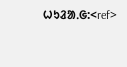ᱦᱩᱲᱟᱹᱜ:<ref>